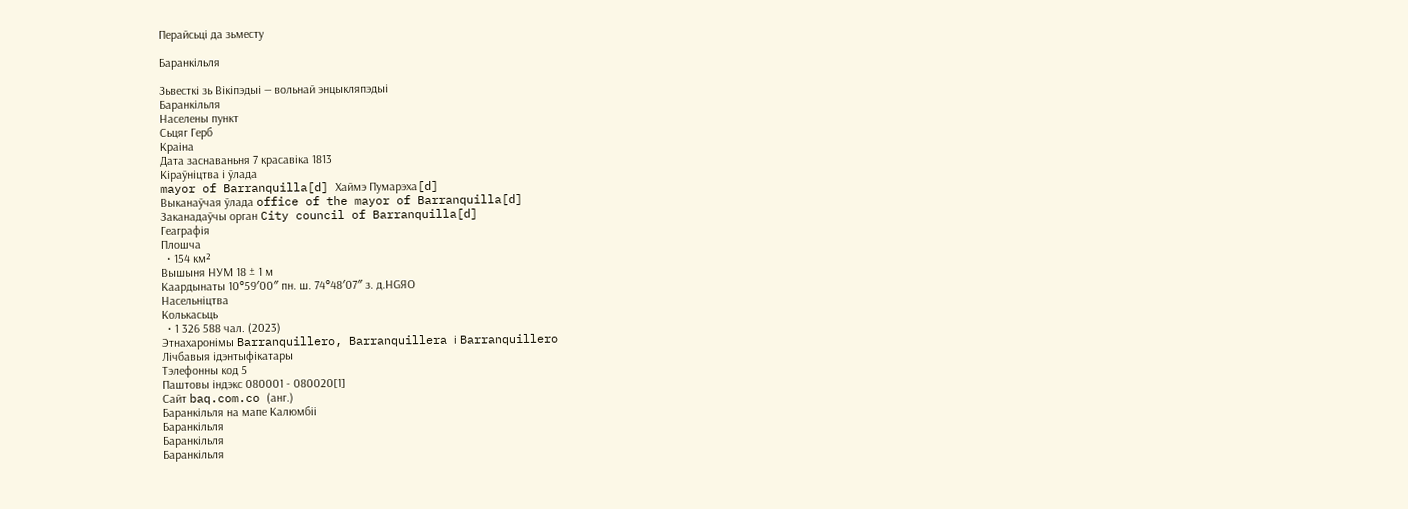Перайсьці да зьместу

Баранкільля

Зьвесткі зь Вікіпэдыі — вольнай энцыкляпэдыі
Баранкільля
Населены пункт
Сьцяг Герб
Краіна
Дата заснаваньня 7 красавіка 1813
Кіраўніцтва і ўлада
mayor of Barranquilla[d] Хаймэ Пумарэха[d]
Выканаўчая ўлада office of the mayor of Barranquilla[d]
Заканадаўчы орган City council of Barranquilla[d]
Геаграфія
Плошча
  • 154 км²
Вышыня НУМ 18 ± 1 м
Каардынаты 10°59′00″ пн. ш. 74°48′07″ з. д.HGЯO
Насельніцтва
Колькасьць
  • 1 326 588 чал. (2023)
Этнахаронімы Barranquillero, Barranquillera і Barranquillero
Лічбавыя ідэнтыфікатары
Тэлефонны код 5
Паштовы індэкс 080001 - 080020[1]
Сайт baq.com.co (анг.)
Баранкільля на мапе Калюмбіі
Баранкільля
Баранкільля
Баранкільля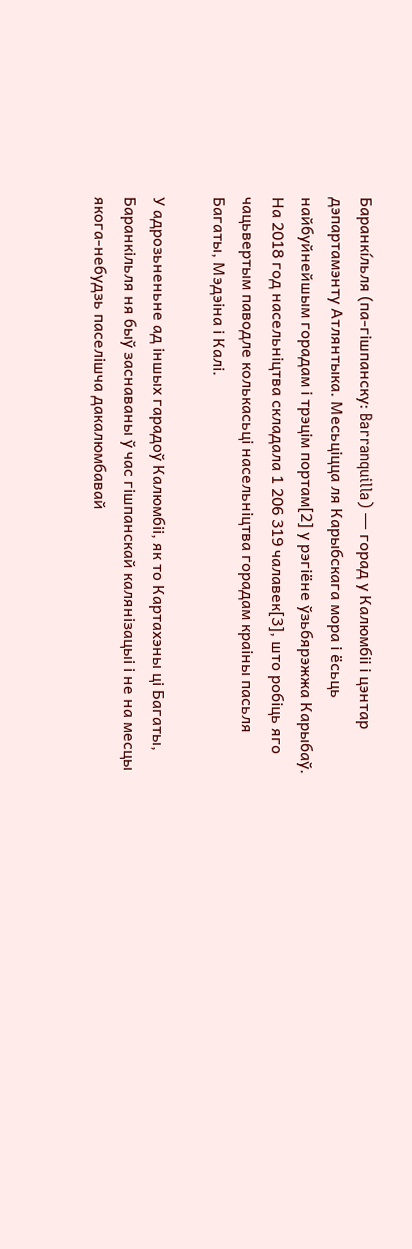Баранкі́льля (па-гішпанску: Barranquilla) — горад у Калюмбіі і цэнтар дэпартамэнту Атлянтыка. Месьціцца ля Карыбскага мора і ёсьць найбуйнейшым горадам і трэцім портам[2] у рэгіёне ўзьбярэжжа Карыбаў. На 2018 год насельніцтва складала 1 206 319 чалавек[3], што робіць яго чацьвертым паводле колькасьці насельніцтва горадам краіны пасьля Багаты, Мэдэіна і Калі.

У адрозьненьне ад іншых гарадоў Калюмбіі, як то Картахэны ці Багаты, Баранкільля ня быў заснаваны ў час гішпанскай калянізацыі і не на месцы якога-небудзь паселішча дакалюмбавай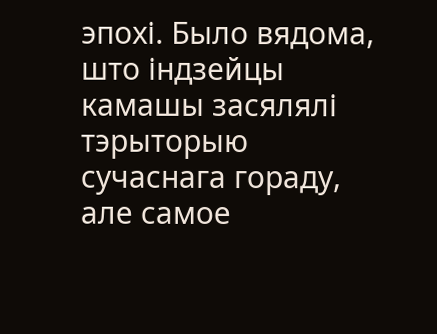эпохі. Было вядома, што індзейцы камашы засялялі тэрыторыю сучаснага гораду, але самое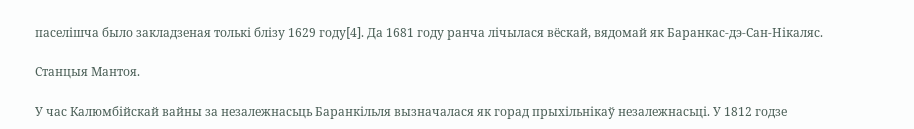паселішча было закладзеная толькі блізу 1629 году[4]. Да 1681 году ранча лічылася вёскай, вядомай як Баранкас-дэ-Сан-Нікаляс.

Станцыя Мантоя.

У час Калюмбійскай вайны за незалежнасьць Баранкільля вызначалася як горад прыхільнікаў незалежнасьці. У 1812 годзе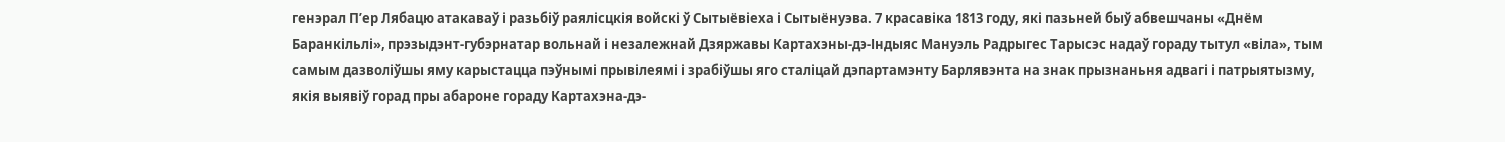генэрал П’ер Лябацю атакаваў і разьбіў раялісцкія войскі ў Сытыёвіеха і Сытыёнуэва. 7 красавіка 1813 году, які пазьней быў абвешчаны «Днём Баранкільлі», прэзыдэнт-губэрнатар вольнай і незалежнай Дзяржавы Картахэны-дэ-Індыяс Мануэль Радрыгес Тарысэс надаў гораду тытул «віла», тым самым дазволіўшы яму карыстацца пэўнымі прывілеямі і зрабіўшы яго сталіцай дэпартамэнту Барлявэнта на знак прызнаньня адвагі і патрыятызму, якія выявіў горад пры абароне гораду Картахэна-дэ-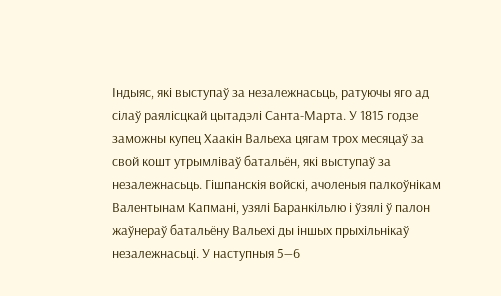Індыяс, які выступаў за незалежнасьць, ратуючы яго ад сілаў раялісцкай цытадэлі Санта-Марта. У 1815 годзе заможны купец Хаакін Вальеха цягам трох месяцаў за свой кошт утрымліваў батальён, які выступаў за незалежнасьць. Гішпанскія войскі, ачоленыя палкоўнікам Валентынам Капмані, узялі Баранкільлю і ўзялі ў палон жаўнераў батальёну Вальехі ды іншых прыхільнікаў незалежнасьці. У наступныя 5—6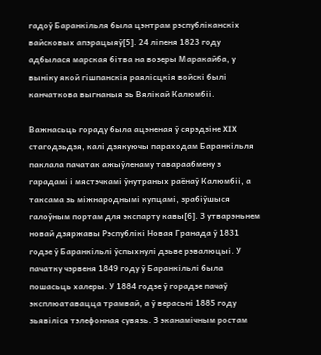гадоў Баранкільля была цэнтрам рэспубліканскіх вайсковых апэрацыяў[5]. 24 ліпеня 1823 году адбылася марская бітва на возеры Маракайба, у выніку якой гішпанскія раялісцкія войскі былі канчаткова выгнаныя зь Вялікай Калюмбіі.

Важнасьць гораду была ацэненая ў сярэдзіне XIX стагодзьдзя, калі дзякуючы параходам Баранкільля паклала пачатак ажыўленаму тавараабмену з гарадамі і мястэчкамі ўнутраных раёнаў Калюмбіі, а таксама зь міжнароднымі купцамі, зрабіўшыся галоўным портам для экспарту кавы[6]. З утварэньнем новай дзяржавы Рэспублікі Новая Гранада ў 1831 годзе ў Баранкільлі ўспыхнулі дзьве рэвалюцыі. У пачатку чэрвеня 1849 году ў Баранкільлі была пошасьць халеры. У 1884 годзе ў горадзе пачаў эксплюатавацца трамвай, а ў верасьні 1885 году зьявіліся тэлефонная сувязь. З эканамічным ростам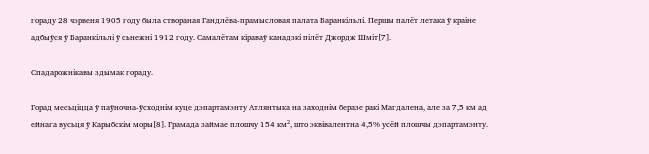гораду 28 чэрвеня 1905 году была створаная Гандлёва-прамысловая палата Баранкільлі. Першы палёт летака ў краіне адбыўся ў Баранкільлі ў сьнежні 1912 году. Самалётам кіраваў канадзкі пілёт Джордж Шміт[7].

Спадарожнікавы здымак гораду.

Горад месьціцца ў паўночна-ўсходнім куце дэпартамэнту Атлянтыка на заходнім беразе ракі Магдалена, але за 7,5 км ад ейнага вусьця ў Карыбскім моры[8]. Грамада займае плошчу 154 км², што эквівалентна 4,5% усёй плошчы дэпартамэнту.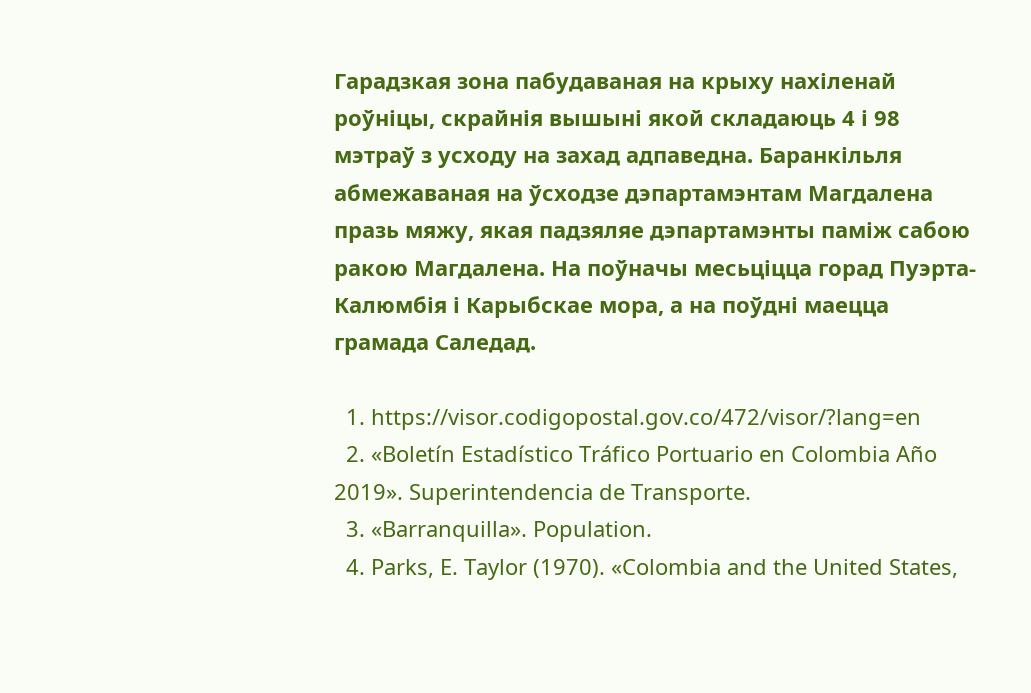Гарадзкая зона пабудаваная на крыху нахіленай роўніцы, скрайнія вышыні якой складаюць 4 і 98 мэтраў з усходу на захад адпаведна. Баранкільля абмежаваная на ўсходзе дэпартамэнтам Магдалена празь мяжу, якая падзяляе дэпартамэнты паміж сабою ракою Магдалена. На поўначы месьціцца горад Пуэрта-Калюмбія і Карыбскае мора, а на поўдні маецца грамада Саледад.

  1. https://visor.codigopostal.gov.co/472/visor/?lang=en
  2. «Boletín Estadístico Tráfico Portuario en Colombia Año 2019». Superintendencia de Transporte.
  3. «Barranquilla». Population.
  4. Parks, E. Taylor (1970). «Colombia and the United States,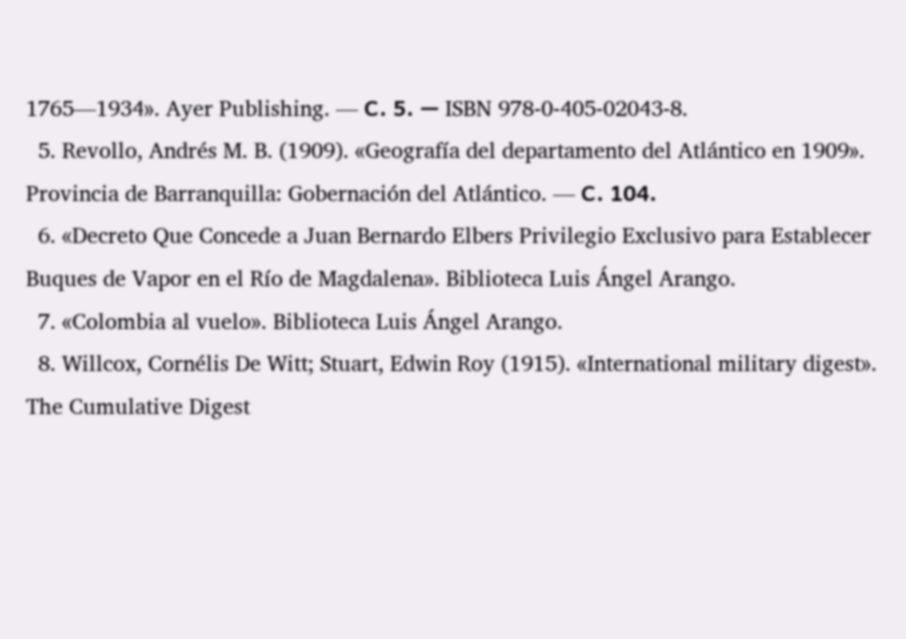1765—1934». Ayer Publishing. — С. 5. — ISBN 978-0-405-02043-8.
  5. Revollo, Andrés M. B. (1909). «Geografía del departamento del Atlántico en 1909». Provincia de Barranquilla: Gobernación del Atlántico. — С. 104.
  6. «Decreto Que Concede a Juan Bernardo Elbers Privilegio Exclusivo para Establecer Buques de Vapor en el Río de Magdalena». Biblioteca Luis Ángel Arango.
  7. «Colombia al vuelo». Biblioteca Luis Ángel Arango.
  8. Willcox, Cornélis De Witt; Stuart, Edwin Roy (1915). «International military digest». The Cumulative Digest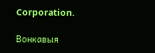Corporation.

Вонкавыя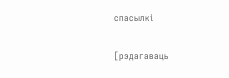спасылкі

[рэдагаваць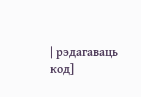| рэдагаваць код]